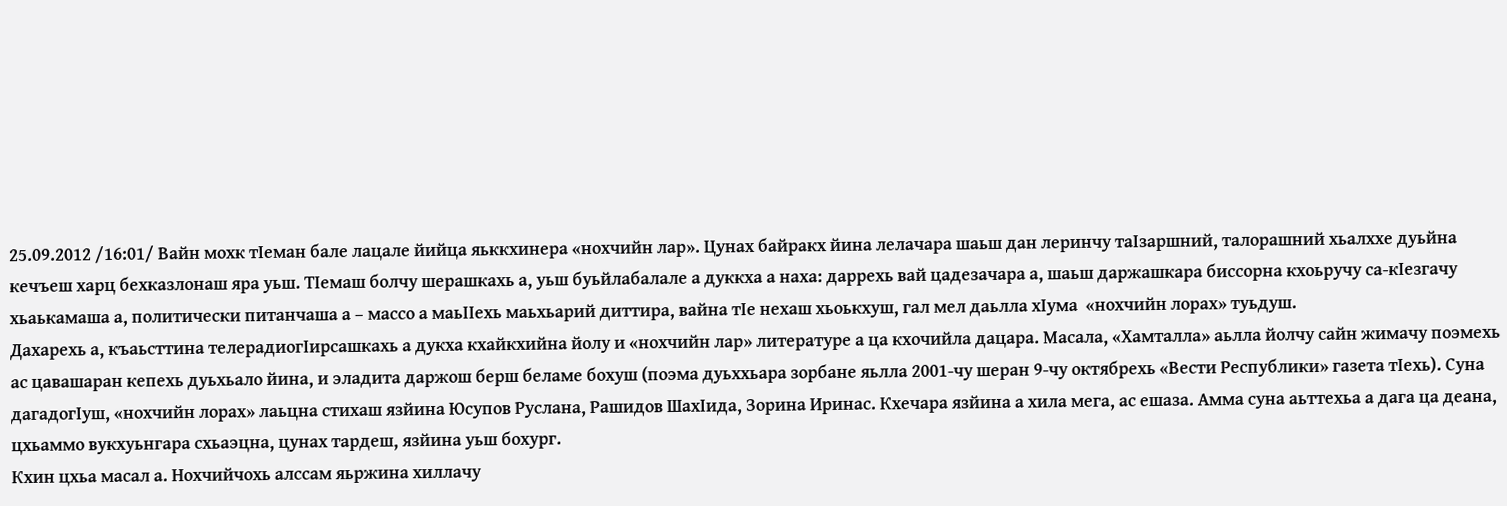25.09.2012 /16:01/ Вайн мохк тIеман бале лацале йийца яьккхинера «нохчийн лар». Цунах байракх йина лелачара шаьш дан леринчу таIзаршний, талорашний хьалххе дуьйна кечъеш харц бехказлонаш яра уьш. ТIемаш болчу шерашкахь а, уьш буьйлабалале а дуккха а наха: даррехь вай цадезачара а, шаьш даржашкара биссорна кхоьручу са-кIезгачу хьаькамаша а, политически питанчаша а – массо а маьIIехь маьхьарий диттира, вайна тIе нехаш хьоькхуш, гал мел даьлла хIума  «нохчийн лорах» туьдуш.
Дахарехь а, къаьсттина телерадиогIирсашкахь а дукха кхайкхийна йолу и «нохчийн лар» литературе а ца кхочийла дацара. Масала, «Хамталла» аьлла йолчу сайн жимачу поэмехь ас цавашаран кепехь дуьхьало йина, и эладита даржош берш беламе бохуш (поэма дуьххьара зорбане яьлла 2001-чу шеран 9-чу октябрехь «Вести Республики» газета тIехь). Суна дагадогIуш, «нохчийн лорах» лаьцна стихаш язйина Юсупов Руслана, Рашидов ШахIида, Зорина Иринас. Кхечара язйина а хила мега, ас ешаза. Амма суна аьттехьа а дага ца деана, цхьаммо вукхуьнгара схьаэцна, цунах тардеш, язйина уьш бохург.
Кхин цхьа масал а. Нохчийчохь алссам яьржина хиллачу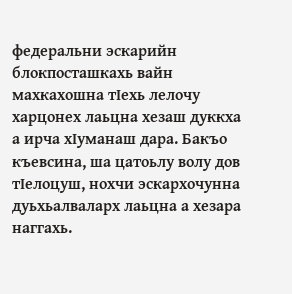федеральни эскарийн блокпосташкахь вайн махкахошна тIехь лелочу харцонех лаьцна хезаш дуккха а ирча хIуманаш дара. Бакъо къевсина, ша цатоьлу волу дов тIелоцуш, нохчи эскархочунна дуьхьалваларх лаьцна а хезара наггахь.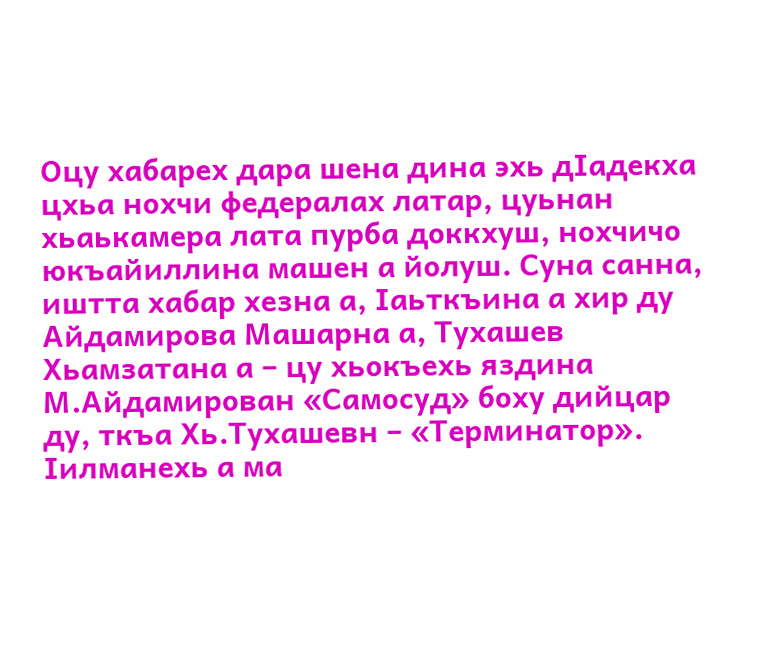Оцу хабарех дара шена дина эхь дIадекха цхьа нохчи федералах латар, цуьнан хьаькамера лата пурба доккхуш, нохчичо юкъайиллина машен а йолуш. Суна санна, иштта хабар хезна а, Iаьткъина а хир ду Айдамирова Машарна а, Тухашев Хьамзатана а – цу хьокъехь яздина М.Айдамирован «Самосуд» боху дийцар ду, ткъа Хь.Тухашевн – «Терминатор».
Iилманехь а ма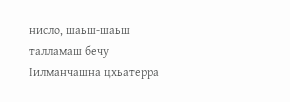нисло, шаьш-шаьш талламаш бечу Iилманчашна цхьатерра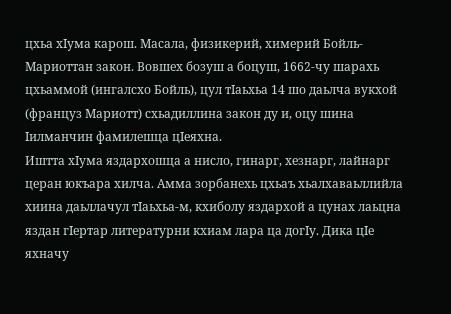цхьа хIума карош. Масала, физикерий, химерий Бойль-Мариоттан закон. Вовшех бозуш а боцуш, 1662-чу шарахь цхьаммой (ингалсхо Бойль), цул тIаьхьа 14 шо даьлча вукхой (француз Мариотт) схьадиллина закон ду и, оцу шина Iилманчин фамилешца цIеяхна.
Иштта хIума яздархошца а нисло, гинарг, хезнарг, лайнарг церан юкъара хилча. Амма зорбанехь цхьаъ хьалхаваьллийла хиина даьллачул тIаьхьа-м, кхиболу яздархой а цунах лаьцна яздан гIертар литературни кхиам лара ца догIу. Дика цIе яхначу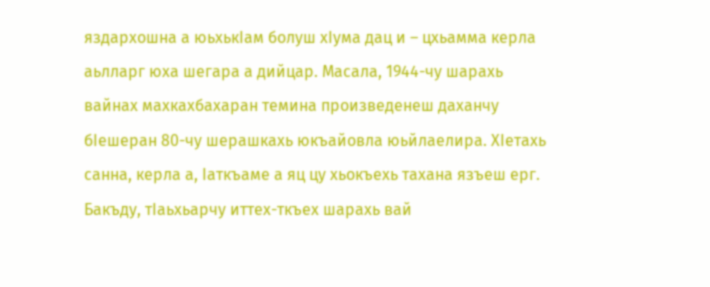яздархошна а юьхькIам болуш хIума дац и – цхьамма керла аьлларг юха шегара а дийцар. Масала, 1944-чу шарахь вайнах махкахбахаран темина произведенеш даханчу бIешеран 80-чу шерашкахь юкъайовла юьйлаелира. ХIетахь санна, керла а, Iаткъаме а яц цу хьокъехь тахана язъеш ерг. Бакъду, тIаьхьарчу иттех-ткъех шарахь вай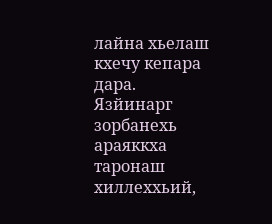лайна хьелаш кхечу кепара дара. Язйинарг зорбанехь араяккха таронаш хиллеххьий,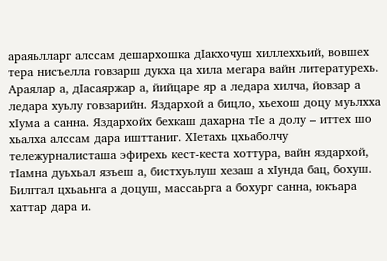араяьлларг алссам дешархошка дIакхочуш хиллеххьий, вовшех тера нисъелла говзарш дукха ца хила мегара вайн литературехь.
Араялар а, дIасаяржар а, йийцаре яр а ледара хилча, йовзар а ледара хуьлу говзарийн. Яздархой а бицло, хьехош доцу муьлхха хIума а санна. Яздархойх бехкаш дахарна тIе а долу – иттех шо хьалха алссам дара ишттаниг. ХIетахь цхьаболчу тележурналисташа эфирехь кест-кеста хоттура, вайн яздархой, тIамна дуьхьал язъеш а, бистхуьлуш хезаш а хIунда бац, бохуш. Билггал цхьаьнга а доцуш, массаьрга а бохург санна, юкъара хаттар дара и.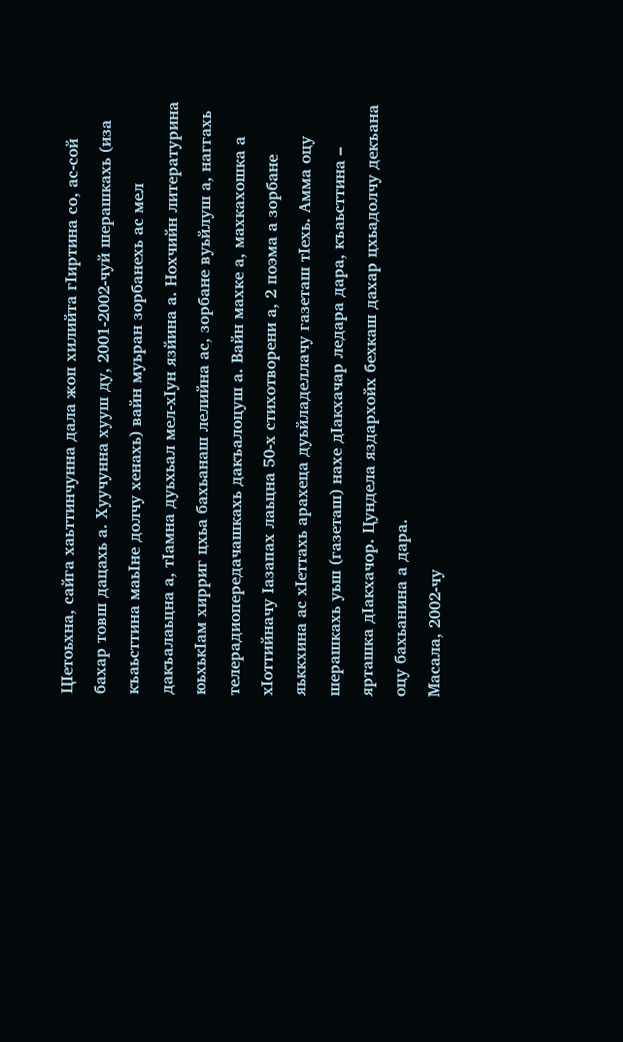ЦIетоьхна, сайга хаьттинчунна дала жоп хилийта гIиртина со, ас-сой бахар товш дацахь а. Хуучунна хууш ду, 2001-2002-чуй шерашкахь (иза къаьсттина маьIне долчу хенахь) вайн муьран зорбанехь ас мел дакъалаьцна а, тIамна дуьхьал мел-хIун язйина а. Нохчийн литературина юьхькIам хирриг цхьа бахьанаш лелийна ас, зорбане вуьйлуш а, наггахь телерадиопередачашкахь дакъалоцуш а. Вайн махке а, махкахошка а хIоттийначу Iазапах лаьцна 50-х стихотворени а, 2 поэма а зорбане яьккхина ас хIеттахь арахеца дуьйладеллачу газеташ тIехь. Амма оцу шерашкахь уьш (газеташ) нахе дIакхачар ледара дара, къаьсттина – ярташка дIакхачор. Цундела яздархойх бехкаш дахар цхьадолчу декъана оцу бахьанина а дара.
Масала, 2002-чу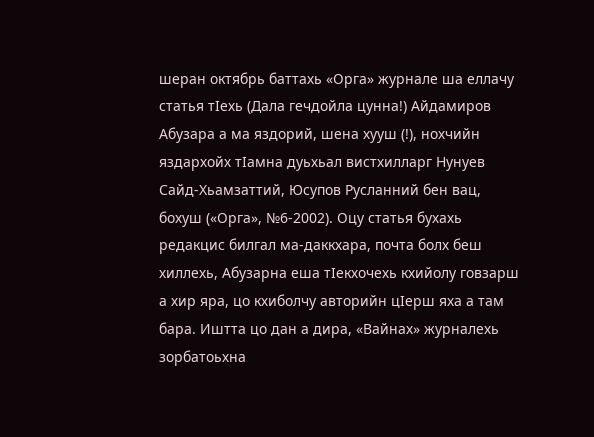шеран октябрь баттахь «Орга» журнале ша еллачу статья тIехь (Дала гечдойла цунна!) Айдамиров Абузара а ма яздорий, шена хууш (!), нохчийн яздархойх тIамна дуьхьал вистхилларг Нунуев Сайд-Хьамзаттий, Юсупов Русланний бен вац, бохуш («Орга», №6-2002). Оцу статья бухахь редакцис билгал ма-даккхара, почта болх беш хиллехь, Абузарна еша тIекхочехь кхийолу говзарш а хир яра, цо кхиболчу авторийн цIерш яха а там бара. Иштта цо дан а дира, «Вайнах» журналехь зорбатоьхна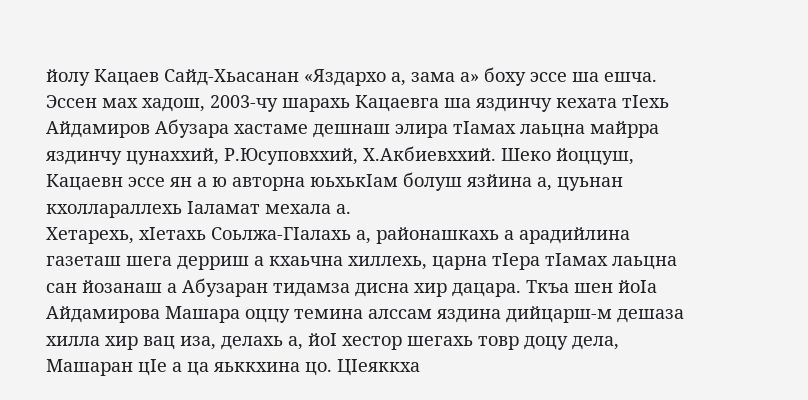йолу Кацаев Сайд-Хьасанан «Яздархо а, зама а» боху эссе ша ешча. Эссен мах хадош, 2003-чу шарахь Кацаевга ша яздинчу кехата тIехь Айдамиров Абузара хастаме дешнаш элира тIамах лаьцна майрра яздинчу цунаххий, Р.Юсуповххий, Х.Акбиевххий. Шеко йоццуш, Кацаевн эссе ян а ю авторна юьхькIам болуш язйина а, цуьнан кхоллараллехь Iаламат мехала а.
Хетарехь, хIетахь Соьлжа-ГIалахь а, районашкахь а арадийлина газеташ шега дерриш а кхаьчна хиллехь, царна тIера тIамах лаьцна сан йозанаш а Абузаран тидамза дисна хир дацара. Ткъа шен йоIа Айдамирова Машара оццу темина алссам яздина дийцарш-м дешаза хилла хир вац иза, делахь а, йоI хестор шегахь товр доцу дела, Машаран цIе а ца яьккхина цо. ЦIеяккха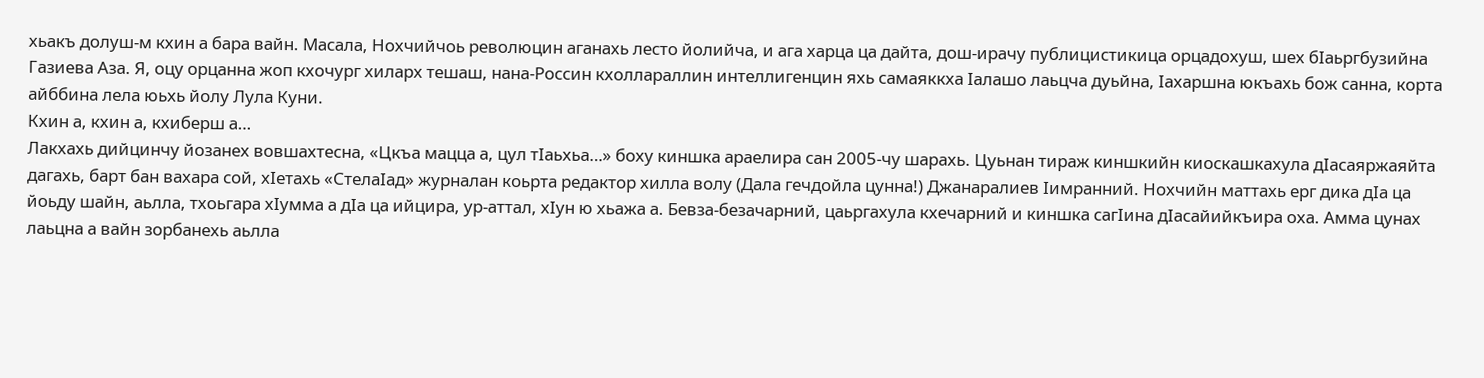хьакъ долуш-м кхин а бара вайн. Масала, Нохчийчоь революцин аганахь лесто йолийча, и ага харца ца дайта, дош-ирачу публицистикица орцадохуш, шех бIаьргбузийна Газиева Аза. Я, оцу орцанна жоп кхочург хиларх тешаш, нана-Россин кхоллараллин интеллигенцин яхь самаяккха Iалашо лаьцча дуьйна, Iахаршна юкъахь бож санна, корта айббина лела юьхь йолу Лула Куни.
Кхин а, кхин а, кхиберш а…
Лакхахь дийцинчу йозанех вовшахтесна, «Цкъа мацца а, цул тIаьхьа…» боху киншка араелира сан 2005-чу шарахь. Цуьнан тираж киншкийн киоскашкахула дIасаяржаяйта дагахь, барт бан вахара сой, хIетахь «СтелаIад» журналан коьрта редактор хилла волу (Дала гечдойла цунна!) Джанаралиев Iимранний. Нохчийн маттахь ерг дика дIа ца йоьду шайн, аьлла, тхоьгара хIумма а дIа ца ийцира, ур-аттал, хIун ю хьажа а. Бевза-безачарний, цаьргахула кхечарний и киншка сагIина дIасайийкъира оха. Амма цунах лаьцна а вайн зорбанехь аьлла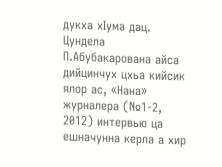дукха хIума дац. Цундела П.Абубакарована айса дийцинчух цхьа кийсик ялор ас, «Нана» журналера (№1-2, 2012) интервью ца ешначунна керла а хир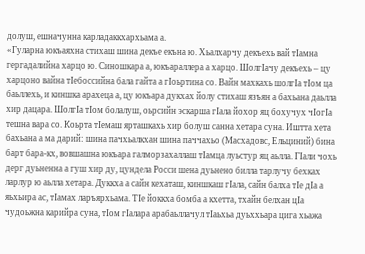долуш, ешначунна карладаккхархьама а.
«Гуларна юкъаяхна стихаш шина декъе екъна ю. Хьалхарчу декъехь вай тIамна гергадалийна харцо ю. Синошкара а, юкъараллера а харцо. ШолгIачу декъехь – цу харцоно вайна тIебоссийна бала гайта а гIоьртина со. Вайн махкахь шолгIа тIом ца баьллехь, и киншка арахеца а, цу юкъара дукхах йолу стихаш язъян а бахьана даьлла хир дацара. ШолгIа тIом болалуш, оьрсийн эскарша гIала йохор яц бохучух чIогIа тешна вара со. Коьрта тIемаш ярташкахь хир болуш санна хетара суна. Иштта хета бахьана а ма дарий: шина пачхьалкхан шина паччахьо (Масхадовс, Ельциний) бина барт бара-кх, вовшашна юкъара галморзахаллаш тIамца луьстур яц аьлла. ГIали чохь дерг дуьненна а гуш хир ду, цундела Росси шена дуьнено билла тарлучу бехках ларлур ю аьлла хетара. Дуккха а сайн кехаташ, киншкаш гIала, сайн балха тIе дIа а яьхьира ас, тIамах ларъярхьама. ТIе йоккха бомба а кхетта, тхайн белхан цIа чудоьжна карийра суна, тIом гIалара арабаьллачул тIаьхьа дуьххьара цига хьажа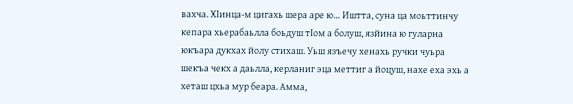вахча. ХIинца-м цигахь шера аре ю… Иштта, суна ца моьттинчу кепара хьерабаьлла боьдуш тIом а болуш, язйина ю гуларна юкъара дукхах йолу стихаш. Уьш язъечу хенахь ручки чуьра шекъа чекх а даьлла, керланиг эца меттиг а йоцуш, нахе еха эхь а хеташ цхьа мур беара. Амма,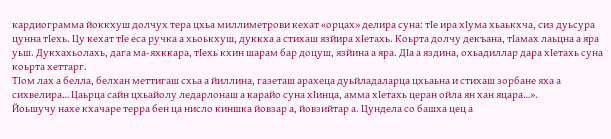кардиограмма йоккхуш долчух тера цхьа миллиметрови кехат «орцах» делира суна: тIе ира хIума хьаькхча, сиз дуьсура цунна тIехь. Цу кехат тIе еса ручка а хьоькхуш, дуккха а стихаш язйира хIетахь. Коьрта долчу декъана, тIамах лаьцна а яра уьш. Дукхахьолахь, дага ма-яхккара, тIехь кхин шарам бар доцуш, язйина а яра. ДIа а яздина, охьадиллар дара хIетахь суна коьрта хеттарг.
ТIом лах а белла, белхан меттигаш схьа а йиллина, газеташ арахеца дуьйладаларца цхьаьна и стихаш зорбане яха а сихвелира… Цаьрца сайн цхьайолу ледарлонаш а карайо суна хIинца, амма хIетахь церан ойла ян хан яцара…».
Йоьшучу нахе кхачаре терра бен ца нисло киншка йовзар а, йовзийтар а. Цундела со башха цец а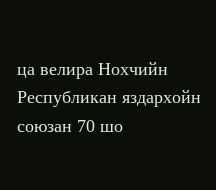ца велира Нохчийн Республикан яздархойн союзан 70 шо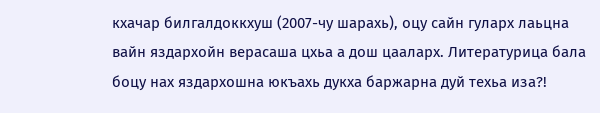кхачар билгалдоккхуш (2007-чу шарахь), оцу сайн гуларх лаьцна вайн яздархойн верасаша цхьа а дош цааларх. Литературица бала боцу нах яздархошна юкъахь дукха баржарна дуй техьа иза?!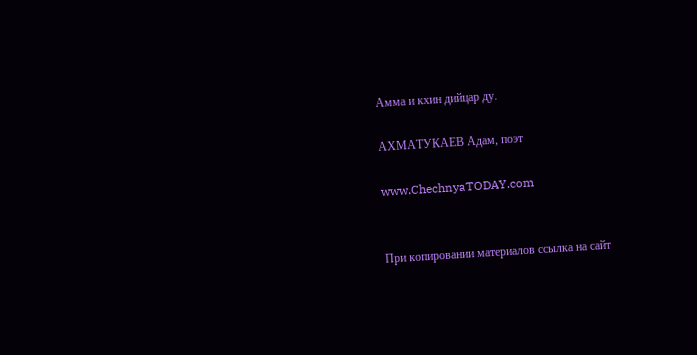Амма и кхин дийцар ду.

АХМАТУКАЕВ Адам, поэт

www.ChechnyaTODAY.com


При копировании материалов ссылка на сайт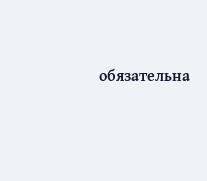обязательна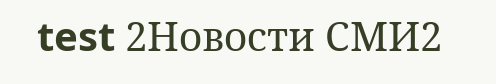test 2Новости СМИ2